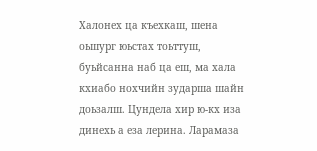Халонех ца къехкаш, шена оьшург юьстах тоьттуш, буьйсанна наб ца еш, ма хала кхиабо нохчийн зударша шайн доьзалш. Цундела хир ю-кх иза динехь а еза лерина. Ларамаза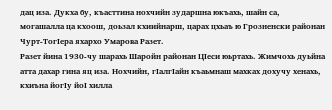дац иза. Дукха бу, къасттина нохчийн зударшна юкъахь, шайн са, могашалла ца кхоош, доьзал кхиийнарш, царах цхьаъ ю Грозненски районан Чурт-ТогIера яхархо Умарова Разет.
Разет йина 1930-чу шарахь Шаройн районан ЦIеси юьртахь. Жимчохь дуьйна атта дахар гина яц иза. Нохчийн, гIалгIайн къаьмнаш махках дохучу хенахь, кхиъна йогIу йоI хилла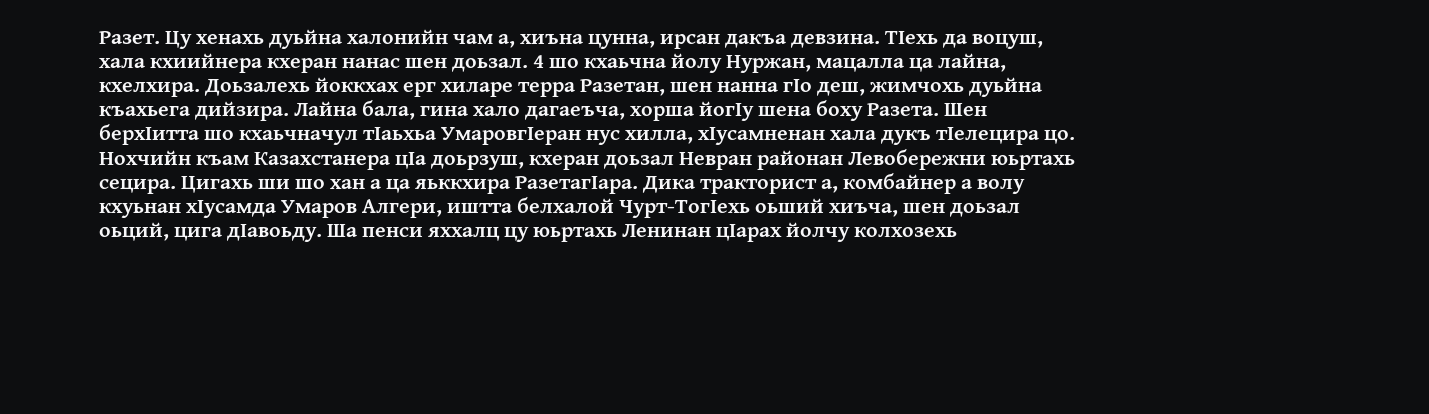Разет. Цу хенахь дуьйна халонийн чам а, хиъна цунна, ирсан дакъа девзина. ТIехь да воцуш, хала кхиийнера кхеран нанас шен доьзал. 4 шо кхаьчна йолу Нуржан, мацалла ца лайна, кхелхира. Доьзалехь йоккхах ерг хиларе терра Разетан, шен нанна гIо деш, жимчохь дуьйна къахьега дийзира. Лайна бала, гина хало дагаеъча, хорша йогIу шена боху Разета. Шен берхIитта шо кхаьчначул тIаьхьа УмаровгIеран нус хилла, хIусамненан хала дукъ тIелецира цо. Нохчийн къам Казахстанера цIа доьрзуш, кхеран доьзал Невран районан Левобережни юьртахь сецира. Цигахь ши шо хан а ца яьккхира РазетагIара. Дика тракторист а, комбайнер а волу кхуьнан хIусамда Умаров Алгери, иштта белхалой Чурт-ТогIехь оьший хиъча, шен доьзал оьций, цига дIавоьду. Ша пенси яххалц цу юьртахь Ленинан цIарах йолчу колхозехь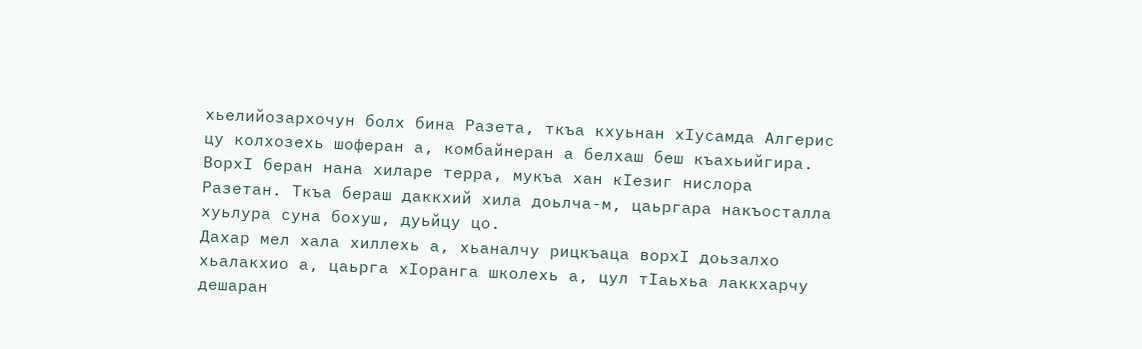хьелийозархочун болх бина Разета, ткъа кхуьнан хIусамда Алгерис цу колхозехь шоферан а, комбайнеран а белхаш беш къахьийгира. ВорхI беран нана хиларе терра, мукъа хан кIезиг нислора Разетан. Ткъа бераш даккхий хила доьлча-м, цаьргара накъосталла хуьлура суна бохуш, дуьйцу цо.
Дахар мел хала хиллехь а, хьаналчу рицкъаца ворхI доьзалхо хьалакхио а, цаьрга хIоранга школехь а, цул тIаьхьа лаккхарчу дешаран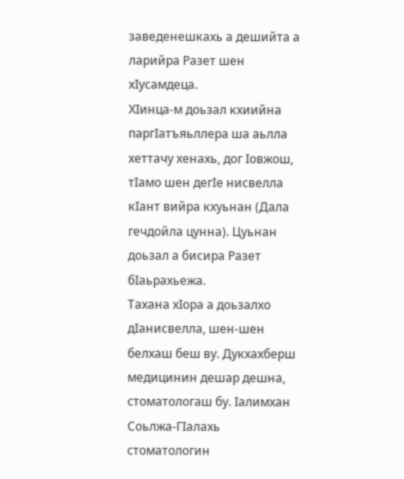заведенешкахь а дешийта а ларийра Разет шен хIусамдеца.
ХIинца-м доьзал кхиийна паргIатъяьллера ша аьлла хеттачу хенахь, дог Iовжош, тIамо шен дегIе нисвелла кIант вийра кхуьнан (Дала гечдойла цунна). Цуьнан доьзал а бисира Разет бIаьрахьежа.
Тахана хIора а доьзалхо дIанисвелла, шен-шен белхаш беш ву. Дукхахберш медицинин дешар дешна, стоматологаш бу. Iалимхан Соьлжа-ГIалахь стоматологин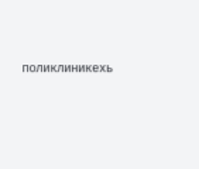поликлиникехь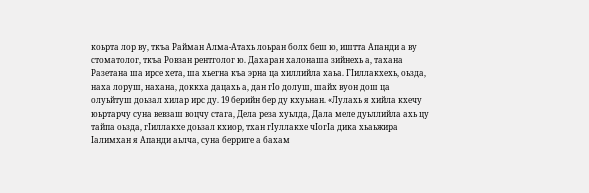коьрта лор ву, ткъа Райман Алма-Атахь лоьран болх беш ю, иштта Апанди а ву стоматолог, ткъа Ровзан рентголог ю. Дахаран халонаша зийнехь а, тахана Разетана ша ирсе хета, ша хьегна къа эрна ца хиллийла хаьа. ГIиллакхехь, оьзда, наха лоруш, нахана, доккха дацахь а, дан гIо долуш, шайх вуон дош ца олуьйтуш доьзал хилар ирс ду. 19 берийн бер ду кхуьнан. «Лулахь я хийла кхечу юьртарчу суна вевзаш воцчу стага, Дела реза хуьлда, Дала меле дуьллийла ахь цу тайпа оьзда, гIиллакхе доьзал кхиор, тхан гIуллакхе чIогIа дика хьаьжира Iалимхан я Апанди аьлча, суна берриге а бахам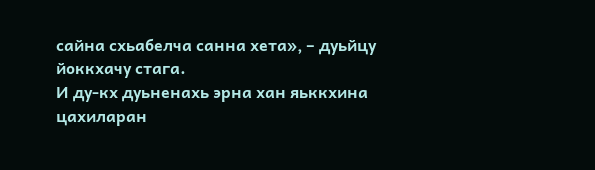сайна схьабелча санна хета», – дуьйцу йоккхачу стага.
И ду-кх дуьненахь эрна хан яьккхина цахиларан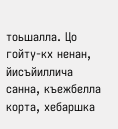тоьшалла. Цо гойту-кх ненан, йисъйиллича санна, къежбелла корта, хебаршка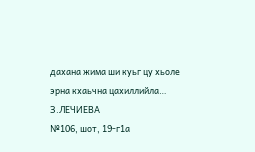дахана жима ши куьг цу хьоле эрна кхаьчна цахиллийла…
З.ЛЕЧИЕВА
№106, шот, 19-г1а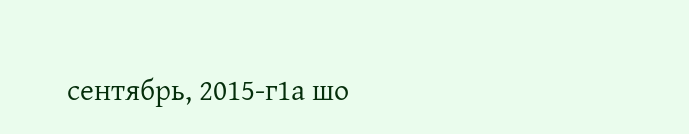сентябрь, 2015-г1а шо